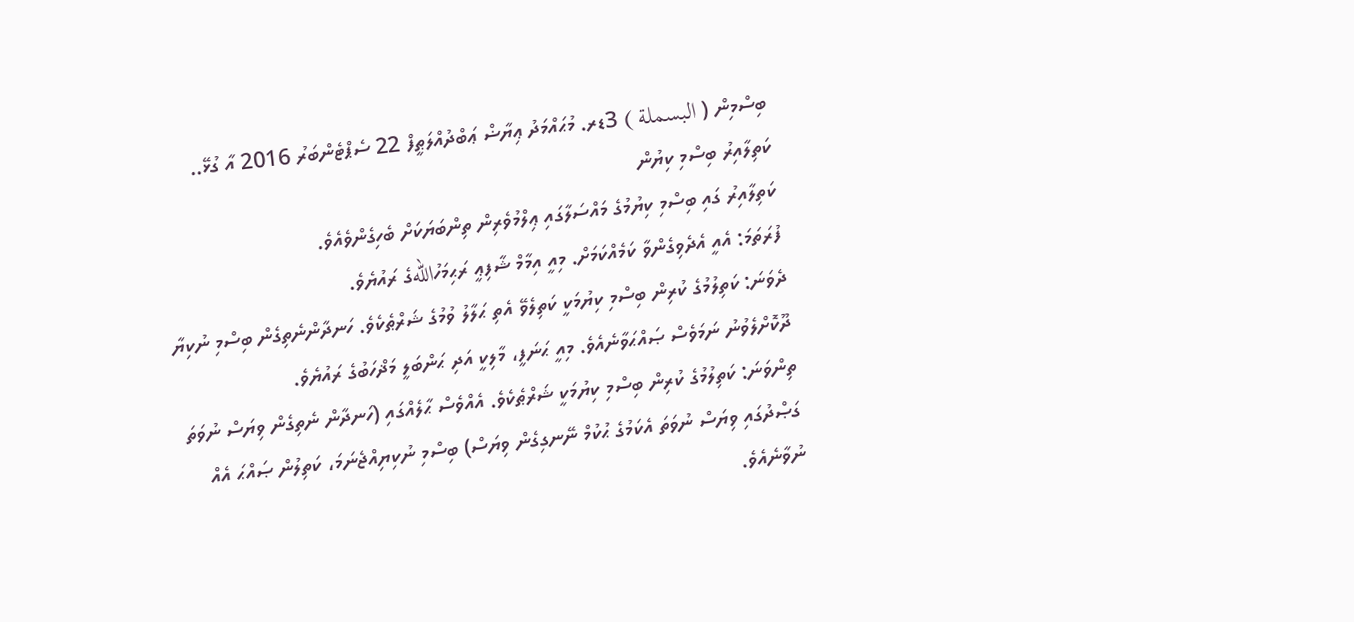ބިސްމިން ( البسملة ) 3ޑރ. މުޙައްމަދު ޢިޔާޟް ޢަބްދުއްލަޠީފް 22 ސެޕްޓެންބަރު 2016 އާ ގުޅޭ..
ކަތިލާއިރު ބިސްމި ކިޔުން
ކަތިލާއިރު ގައި ބިސްމި ކިޔުމުގެ މައްސަލާގައި ޢިލްމުވެރިން ތިންބަޔަކަށް ބެހިގެންވެއެވެ.
ފުރަތަމަ: އެއީ އެދެވިގެންވާ ކަމެއްކަމަށް. މިއީ އިމާމް ޝާފިޢީ ރަޙިމަހުاللهގެ ރައުޔެވެ.
ދެވަނަ: ކަތިލުމުގެ ކުރިން ބިސްމި ކިޔުމަކީ ކަތިލެވޭ އެތި ޙަލާލު ވުމުގެ ޝަރްޠެކެވެ. ހަނދާންނެތިގެން ބިސްމި ނުކިޔާ ދޫކޮށްލެވުނު ނަމަވެސް ޞައްޙަވާނެއެވެ. މިއީ ޙަނަފީ، މާލިކީ އަދި ޙަންބަލީ މަޛްހަބުގެ ރައުޔެވެ.
ތިންވަނަ: ކަތިލުމުގެ ކުރިން ބިސްމި ކިޔުމަކީ ޝަރްޠެކެވެ. އެއްވެސް ޙާލެއްގައި (ހަނދާން ނެތިގެން ވިޔަސް ނުވަތަ ގަޞްދުގައި ވިޔަސް ނުވަތަ އެކަމުގެ ޙުކުމް ނޭނގިގެން ވިޔަސް) ބިސްމި ނުކިޔިއްޖެނަމަ، ކަތިލުން ޞައްޙަ އެއް ނުވާނެއެވެ.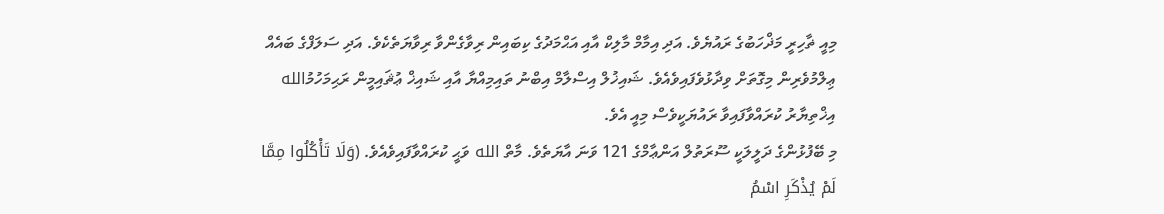މިއީ ޡާހިރީ މަޛްހަބުގެ ރައުޔެވެ. އަދި އިމާމް މާލިކް އާއި އަޙްމަދުގެ ކިބައިން ރިވާގެންވާ ރިވާޔަތެކެވެ. އަދި ސަލަފްގެ ބައެއް ޢިލްމުވެރިން މިގޮތަށް ވިދާޅުވެފައިވެއެވެ. ޝައިޚުލް އިސްލާމް އިބްނު ތައިމިއްޔާ އާއި ޝައިޚް ޢުޘައިމީން ރަޙިމަހުމުالله އިޚްތިޔާރު ކުރައްވާފައިވާ ރައުޔަކީވެސް މިއީ އެވެ.
މި ބޭފުޅުންގެ ދަލީލަކީ ސޫރަތުލް އަންޢާމްގެ 121 ވަނަ އާޔަތެވެ. މާތް الله ވަޙީ ކުރައްވާފައިވެއެވެ. (وَلَا تَأْكُلُوا مِمَّا لَمْ يُذْكَرِ اسْمُ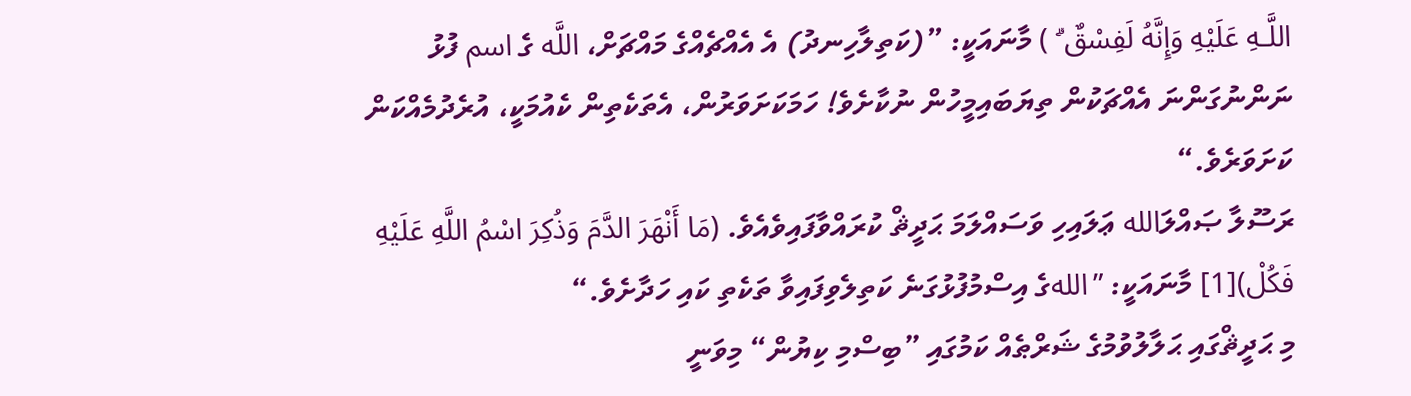اللَّـهِ عَلَيْهِ وَإِنَّهُ لَفِسْقٌ ۗ ) މާނައަކީ: ”(ކަތިލާހިނދު) އެ އެއްޗެއްގެ މައްޗަށް، اللَّه ގެ اسم ފުޅު ނަންނުގަންނަ އެއްޗަކުން ތިޔަބައިމީހުން ނުކާށެވެ! ހަމަކަށަވަރުން، އެތަކެތިން ކެއުމަކީ، އުރެދުމެއްކަން ކަށަވަރެވެ.“
ރަސޫލާ ޞައްލަالله ޢަލައިހި ވަސައްލަމަ ޙަދީޘް ކުރައްވާފައިވެއެވެ. (مَا أَنْهَرَ الدَّمَ وَذُكِرَ اسْمُ اللَّهِ عَلَيْهِ فَكُلْ)[1] މާނައަކީ: ”اللهގެ އިސްމުފުޅުގަނެ ކަތިލެވިފައިވާ ތަކެތި ކައި ހަދާށެވެ.“
މި ޙަދީޘްގައި ޙަލާލުވުމުގެ ޝަރްޠެއް ކަމުގައި ”ބިސްމި ކިޔުން“ މިވަނީ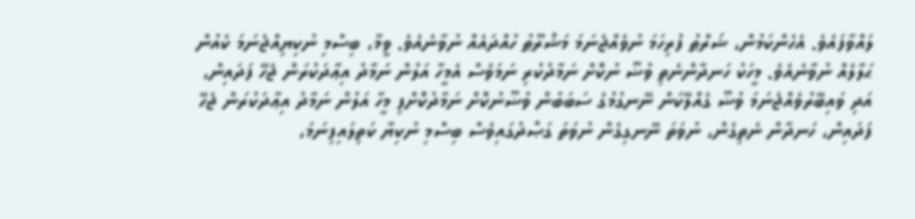ލައްވާފައެވެ. އެހެންކަމުން، ޝަރްޠު ފުރިހަމަ ނުވެއްޖެނަމަ މަޝްރޫޠު ހުއްދައެއް ނުވާނެއެވެ. ވީމާ، ބިސްމި ނުކިޔިއްޖެނަމަ ކެއުން ޙަލާލެއް ނުވާނެއެވެ. މީހަކު ހަނދާންނެތި ވުޟޫ ނުކޮށް ނަމާދުކުރި ނަމަވެސް އެމީހާ އަލުން ނަމާދު އިޢާދަކުރަން ޖެހޭ ފަދައިން، އަދި ވައިބޭރުވެއްޖެނަމަ ވުޟޫ ގެއްލޭކަން ނޭނގުމުގެ ސަބަބުން ވުޟޫނުކޮށް ނަމާދުކޮށްފި މީހާ އަލުން ނަމާދު އިޢާދަކުރަން ޖެހޭ ފަދައިން، ހަނދާން ނެތިގެން، ނުވަތަ ނޭނގިގެން ނުވަތަ ގަޞްދުގައިވެސް ބިސްމި ނުކިޔާ ކަތިލައިފިނަމަ،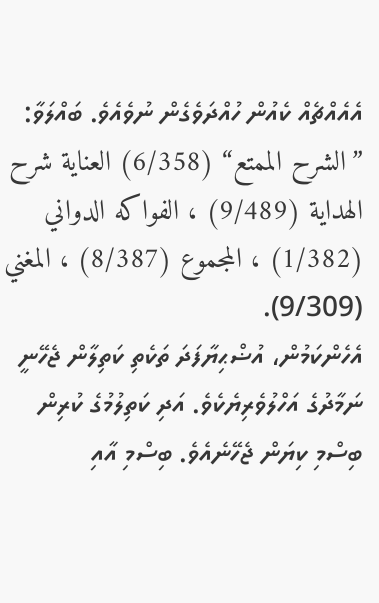އެއެއްޗެއް ކެއުން ހުއްދަވެގެން ނުވެއެވެ. ބައްލަވާ: ”الشرح الممتع“ (6/358) العناية شرح الهداية (9/489) ، الفواكه الدواني (1/382) ، المجموع (8/387) ، المغني (9/309).
އެހެންކަމުން، އުޟްޙިޔާފަދަ ތަކެތި ކަތިލާން ޖެހޭނީ ނަމާދުގެ އަހްލުވެރިޔެކެވެ. އަދި ކަތިލުމުގެ ކުރިން ބިސްމި ކިޔަން ޖެހޭނެއެވެ. ބިސްމި އާއި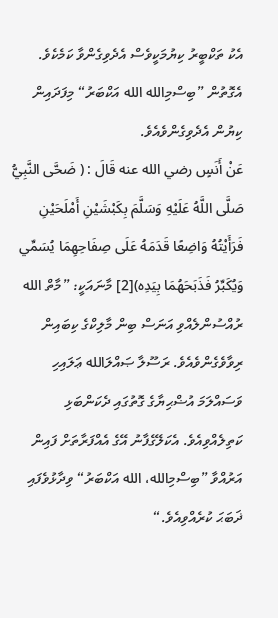އެކު ތަކްބީރު ކިޔުމަކީވެސް އެދެވިގެންވާ ކަމެކެވެ. އެގޮތުން ”ބިސްމިالله الله އަކްބަރު“ މިފަދައިން ކިޔުން އެދެވިގެންވެއެވެ.
عَنْ أَنَسٍ رضي الله عنه قَالَ : ( ضَحَّى النَّبِيُّ صَلَّى اللَّهُ عَلَيْهِ وَسَلَّمَ بِكَبْشَيْنِ أَمْلَحَيْنِ فَرَأَيْتُهُ وَاضِعًا قَدَمَهُ عَلَى صِفَاحِهِمَا يُسَمِّي وَيُكَبِّرُ فَذَبَحَهُمَا بِيَدِه)[2] މާނައަކީ: ”މާތް الله ރުއްސުންލެއްވި އަނަސް ބިން މާލިކްގެ ކިބައިން ރިވާވެގެންވެއެވެ. ރަސޫލާ ޞައްލަالله ޢަލައިހި ވަސައްލަމަ އުޟްޙިޔާގެ ގޮތުގައި ދެކަންބަޅި ކަތިލެއްވިއެވެ. އެކަލޭގެފާނު އޭގެ އެއްފަރާތަށް ފައިން އަރުއްވާ ”ބިސްމިالله، الله އަކްބަރު“ ވިދާޅުވެފައި ޛަބަޙަ ކުރެއްވިއެވެ.“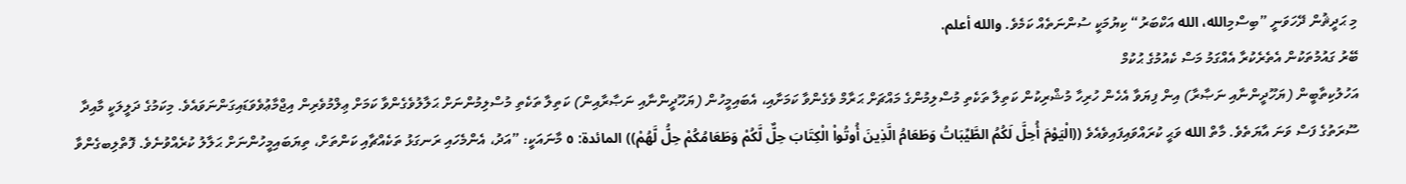މި ޙަދީޘުން ދޭހަވަނީ ”ބިސްމިالله، الله އަކްބަރު“ ކިޔުމަކީ ސުންނަތެއް ކަމެވެ. والله أعلم.
ބޭރު ގައުމުތަކުން އެތެރެކުރާ އެއްގަމު މަސް ކެއުމުގެ ޙުކުމް
އަހުލުކިތާބީން (ޔަހޫދީންނާއި ނަޞާރާ) އިން ފިޔަވާ އެހެން ހުރިހާ މުޝްރިކުން ކަތިލާ ތަކެތި މުސްލިމުންގެ މައްޗަށް ޙަރާމް ވެގެންވާ ކަމަށާއި، އެބައިމީހުން (ޔަހޫދީންނާއި ނަޞާރާއިން) ކަތިލާ ތަކެތި މުސްލިމުންނަށް ޙަލާލުވެގެންވާ ކަމަށް ޢިލްމުވެރިން އިޖްމާޢުވެވަޑައިގަންނަވައެވެ. މިކަމުގެ ދަލީލަކީ މާއިދާ ސޫރަތުގެ ފަސް ވަނަ އާޔަތެވެ. މާތް الله ވަޙީ ކުރައްވައިފައިވެއެވެ ((الْيَوْمَ أُحِلَّ لَكُمُ الطَّيِّبَاتُ وَطَعَامُ الَّذِينَ أُوتُواْ الْكِتَابَ حِلٌّ لَّكُمْ وَطَعَامُكُمْ حِلُّ لَّهُمْ)) المائدة: ٥ މާނައަކީ: ”އަދު، އެންމެހައި ރަނގަޅު ތަކެއްޗާއި ކަންތަށް، ތިޔަބައިމީހުންނަށް ޙަލާލު ކުރެއްވުނެވެ. ފޮތްލިބގެންވާ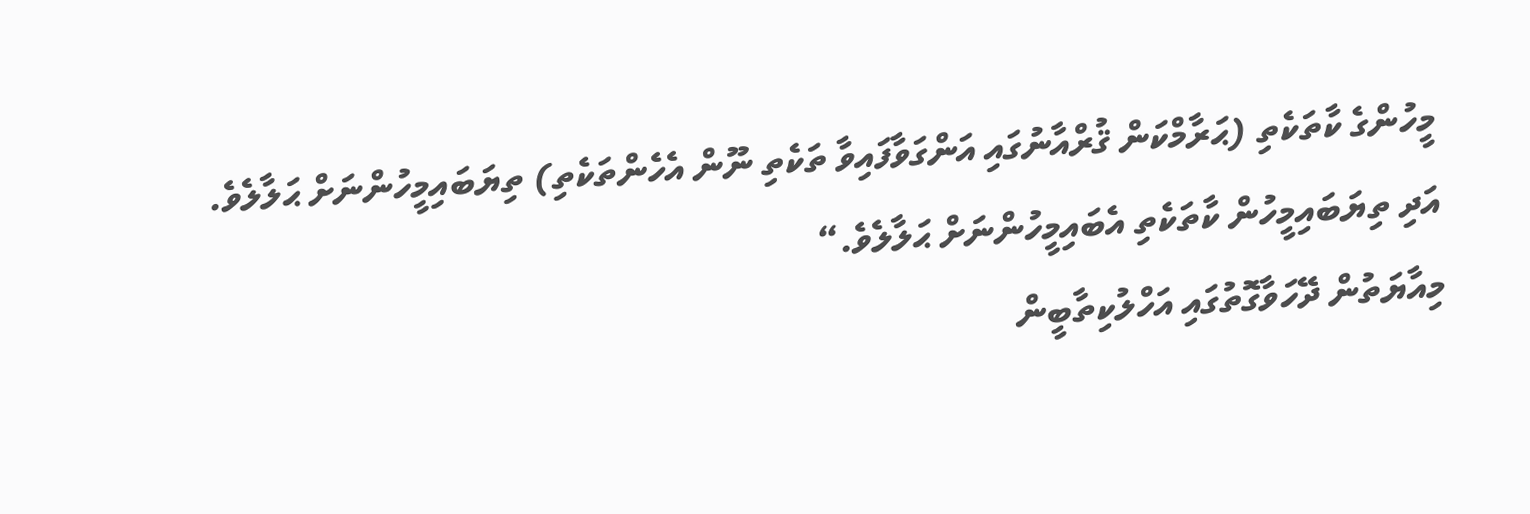މީހުންގެ ކާތަކެތި (ޙަރާމްކަން ޤުރްއާނުގައި އަންގަވާފައިވާ ތަކެތި ނޫން އެހެންތަކެތި) ތިޔަބައިމީހުންނަށް ޙަލާލެވެ. އަދި ތިޔަބައިމީހުން ކާތަކެތި އެބައިމީހުންނަށް ޙަލާލެވެ.“
މިއާޔަތުން ދޭހަވާގޮތުގައި އަހްލުކިތާބީން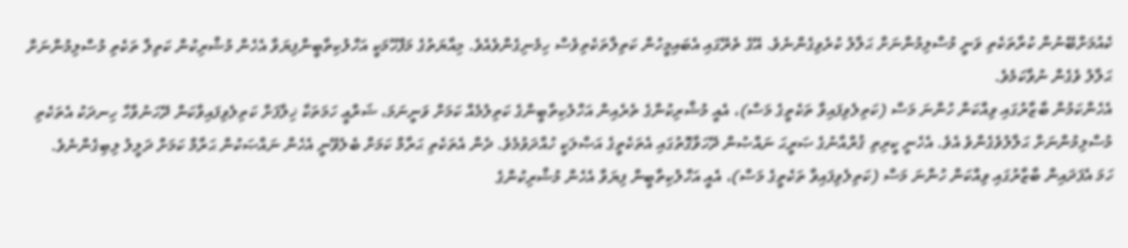ކެއުމަށްބޭނުން ކުރާތަކެތި ވަނީ މުސްލިމުންނަށް ޙަލާލު ކުރެވިގެންނެވެ. އޭގެ ތެރޭގައި އެބައިމީހުން ކަތިލާތަކެތިވެސް ހިމެނިގެންވެއެވެ. މިއާޔަތުގެ މަފްހޫމަކީ އަހްލުކިތާބީންފިޔަވާ އެހެން މުޝްރިކުން ކަތިލާ ތަކެތި މުސްލިމުންނަށް ޙަލާލު ވެގެން ނުވާކަމެވެ.
އެހެންކަމުން ބާޒާރުގައި ވިއްކަން ހުންނަ މަސް (ކަތިލެވިފައިވާ ތަކެތީގެ މަސް)، އެއީ މުޝްރިކުންގެ ތެރެއިން އަހްލުކިތާބީންގެ ކަތިލުމެއް ކަމަށް ވަނީނަމަ، ޝަރްޢީ ހަމަތަކާ ޚިލާފަށް ކަތިލެވިފައިވާކަން ދޭހަނުވާހާ ހިނދަކު އެތަކެތި މުސްލިމުންނަށް ޙަލާލުވެގެންވެ އެވެ. އެހެނީ ކީރިތި ޤުރްއާނުގެ ޞަރީޙަ ނައްޞުން ދޭހަވާގޮތުގައި އެތަކެތީގެ އަޞްލަކީ ހުއްދަވުމެވެ. ދެން އެތަކެތި ޙަރާމް ކަމަށް ބެލެވޭނީ އެހެން ނައްޞަކުން ޙަރާމް ކަމަށް ދަލީލު ލިބިގެންނެވެ.
ހަމަ އެފަދައިން ބާޒާރުގައި ވިއްކަން ހުންނަ މަސް (ކަތިލެވިފައިވާ ތަކެތީގެ މަސް)، އެއީ އަހްލުކިތާބީން ފިޔަވާ އެހެން މުޝްރިކުންގެ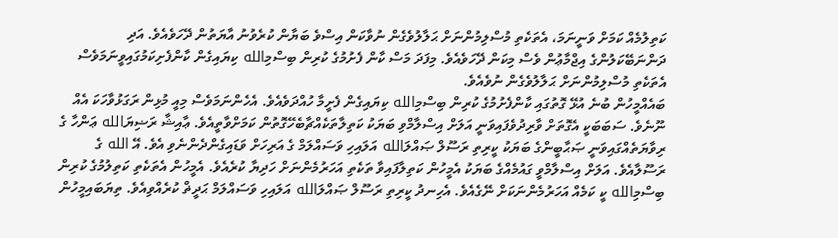ކަތިލުމެއް ކަމަށް ވަނީނަމަ، އެތަކެތި މުސްލިމުންނަށް ޙަލާލުވެގެން ނުވާކަން އިސްވެ ބަޔާން ކުރެވުނު އާޔަތުން ދޭހަވެއެވެ. އަދި ދަންނަބޭކަލުންގެ އިޖްމާޢުން ވެސް މިކަން ދޭހަވެއެވެ. މިފަދަ މަސް ކާން ފެށުމުގެ ކުރިން ބިސްމިالله ކިޔައިގެން ކާންފެށިކަމުގައިވީނަމަވެސް އެތަކެތި މުސްލިމުންނަށް ޙަލާލުވެގެން ނުވެއެވެ.
ބައެއްމީހުން ބުނެ އުޅޭ ގޮތުގައި ކާންފެށުމުގެ ކުރިން ބިސްމިالله ކިޔައިގެން ފެށީމާ ހުއްދަވެއެވެ. އެހެންނަމަވެސް މިއީ މުޅިން ރަގަޅުވާހަކަ އެއް ނޫނެވެ. ސަބަބަކީ އެގޮތަށް ވާރިދުވެފައިވަނީ އަލަށް އިސްލާމްވި ބަޔަކު ކަތިލާތަކެއްޗާބެހޭގޮތުން ކަމަށްވާތީއެވެ. ޢާއިޝާ ރަޟިޔަالله ޢަންހާ ގެ ރިވާޔަތެއްގައިވަނީ ޞަޙާބީންގެ ބަޔަކު ކީރިތި ރަސޫލް ޞައްލަالله އަލައިހި ވަސައްލަމް ގެ އަރިހަށް ވަޑައިގެންދެންނެވި އެވެ. އޭ الله ގެ ރަސޫލާއެވެ. އަލަށް އިސްލާމްވީ ގައުމެއްގެ ބަޔަކު އެމީހުން ކަތިލާފައިވާ ތަކެތި އަހަރުމެންނަށް ހަދިޔާ ކުރެއެވެ. އެމީހުން އެތަކެތި ކަތިލުމުގެ ކުރިން ބިސްމިالله ކީ ކަމެއް އަހަރުމެންނަކަށް ނޭގެއެވެ. އެހިނދު ކީރިތި ރަސޫލް ޞައްލަالله އަލައިހި ވަސައްލަމް ޙަދީޡް ކުރެއްވިއެވެ. ތިޔަބައިމީހުން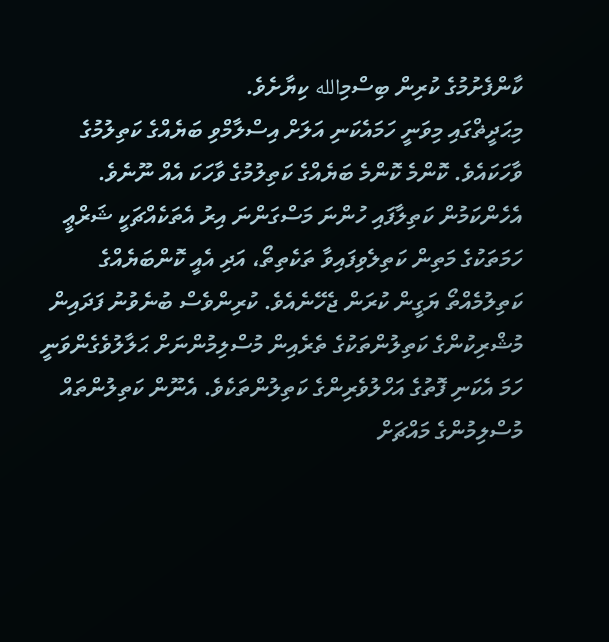ކާންފެށުމުގެ ކުރިން ބިސްމިالله ކިޔާށެވެ.
މިޙަދީޡްގައި މިވަނީ ހަމައެކަނި އަލަށް އިސްލާމްވި ބަޔެއްގެ ކަތިލުމުގެ ވާހަކައެވެ. ކޮންމެ ކޮންމެ ބަޔެއްގެ ކަތިލުމުގެ ވާހަކަ އެއް ނޫނެވެ. އެހެންކަމުން ކަތިލާފައި ހުންނަ މަސްގަންނަ އިރު އެތަކެއްޗަކީ ޝަރްޢީ ހަމަތަކުގެ މަތިން ކަތިލެވިފައިވާ ތަކެތިތޯ، އަދި އެއީ ކޮންބަޔެއްގެ ކަތިލުމެއްތޯ ޔަގީން ކުރަން ޖެހޭނެއެވެ. ކުރިންވެސް ބުނެވުނު ފަދައިން މުޝްރިކުންގެ ކަތިލުންތަކުގެ ތެރެއިން މުސްލިމުންނަށް ޙަލާލުވެގެންވަނީ ހަމަ އެކަނި ފޮތުގެ އަހްލުވެރިންގެ ކަތިލުންތަކެވެ. އެނޫން ކަތިލުންތައް މުސްލިމުންގެ މައްޗަށް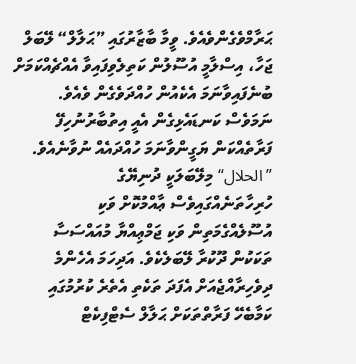ޙަރާމްވެގެންވެއެވެ. ވީމާ ބާޒާރުގައި ”ޙަލާލް“ ލޭބަލް ޖަހާ، އިސްލާމީ އުސޫލުން ކަތިލެވިފައިވާ އެއްޗެއްކަމަށް ބުނެފައިވާނަމަ އެކެއުން ހުއްދަވެގެން ވެއެވެ. ނަމަވެސް ކަނޑައެޅިގެން އެއީ އިތުބާރުނުހިފޭ ފަރާތެއްކަން ޔަގީންވާނަމަ ހުއްދައެއް ނުވާނެއެވެ. ”الحلال“ މިލޭބަލަކީ ދުނިޔޭގެ ހުރިހާތަނެއްގައިވެސް ޢާއްމުކޮށް ވަކި އުސޫލެއްގެމަތިން ވަކި ޖަމްޢިއްޔާ މުއައްސަސާ ތަކަކުން ދޫކުރާ ލޭބަލެކެވެ. އަދިހަމަ އެހެންމެ ދިވެހިރާއްޖެއަށް އެފަދަ ތަކެތި އެތެރެ ކުރުމުގައި ކަމާބެހޭ ފަރާތްތަކަށް ޙަލާލް ސެޓްފިކެޓް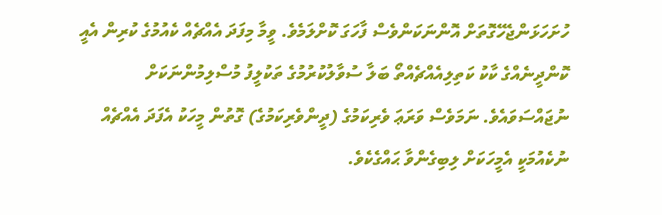ހުށަހަޅަންޖެހޭގޮތަށް އޮންނަކަންވެސް ފާހަގަ ކޮށްލަމެވެ. ވީމާ މިފަދަ އެއްޗެއް ކެއުމުގެ ކުރިން އެއީ ކޮންދީނެއްގެ ކާކު ކަތިލިއެއްޗެއްތޯ ބަލާ ސުވާލުކުރުމުގެ ތަކުލީފު މުސްލިމުންނަކަށް ނުޖައްސަވައެވެ. ނަމަވެސް ވަރަޢަ ވެރިކަމުގެ (ދީންވެރިކަމުގެ) ގޮތުން މީހަކު އެފަދަ އެއްޗެއް ނުކެއުމަކީ އެމީހަކަށް ލިބިގެންވާ ޙައްގެކެވެ.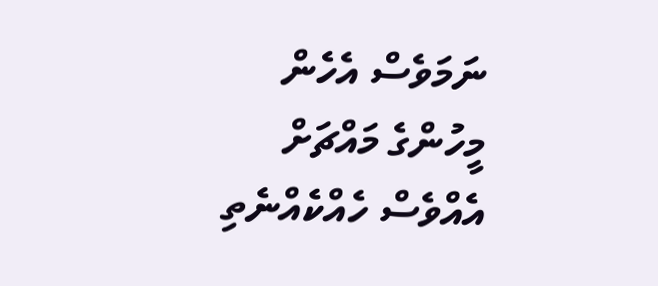ނަމަވެސް އެހެން މީހުންގެ މައްޗަށް އެއްވެސް ހެއްކެއްނެތި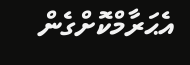އެޙަރާމްކޮށްގެން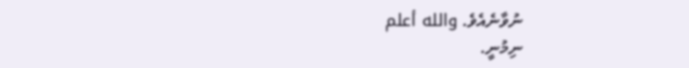ނުވާނެއެވެ. والله أعلم
ނިމުނީ.